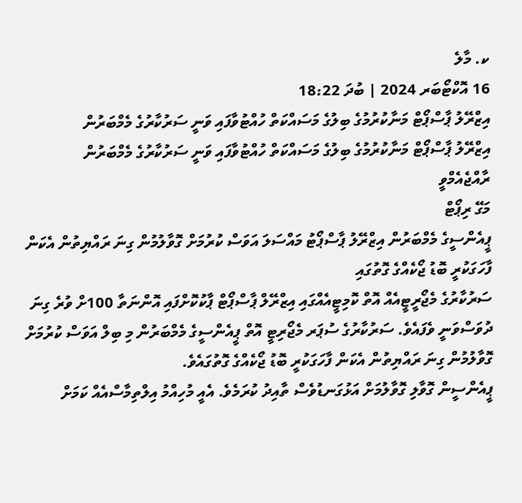ކ. މާލެ
16 އޮކްޓޯބަރ 2024 | ބުދަ 18:22
އިޒްރޭލު ޕާސްޕޯޓް މަނާކުރުމުގެ ބިލުގެ މަސައްކަތް ހުއްޓުވާފައި ވަނީ ސަރުކާރުގެ މެމްބަރުން
އިޒްރޭލު ޕާސްޕޯޓް މަނާކުރުމުގެ ބިލުގެ މަސައްކަތް ހުއްޓުވާފައި ވަނީ ސަރުކާރުގެ މެމްބަރުން
ރާއްޖެއެމްވީ
މަގޭ ރިޕޯޓް
ޕީއެންސީގެ މެމްބަރުން އިޒްރޭލު ޕާސްޕޯޓު މައްސަލަ އަވަސް ކުރުމަށް ގޮވާލުމުން ގިނަ ރައްޔިތުން އެކަން ފާހަގަކުރީ ބޮޑު ޖޯކެއްގެ ގޮތުގައި
ސަރުކާރުގެ މެޖޯރީޓީއެއް އޮތް ކޮމިޓީއެއްގައި އިޒްރޭލް ޕާސްޕޯޓް ޕާކުކޮށްފައި އޮންނަތާ 100ށް ވުރެ ގިނަ ދުވަސްވަނީ ވެފައެވެ. ސަރުކާރުގެ ސުޕަރ މެޖޯރިޓީ އޮތް ޕީއެންސީގެ މެމްބަރުން މި ބިލް އަވަސް ކުރުމަށް ގޮވާލުމުން ގިނަ ރައްޔިތުން އެކަން ފާހަގަކުރީ ބޮޑު ޖޯކެއްގެ ގޮތުގައެވެ.
ޕީއެންސީން ގޮވާލި ގޮވާލުމަށް އަޅުގަނޑުވެސް ތާއިދު ކުރަމެވެ. އެއީ މުހިއްމު އިލްތިމާސްއެއް ކަމަށް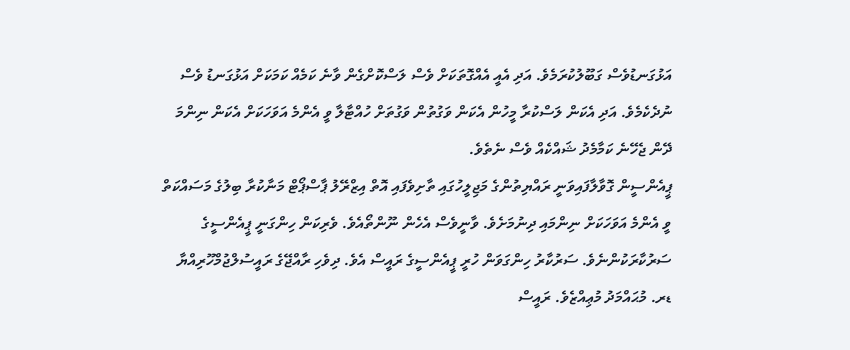އަޅުގަނޑުވެސް ގަބޫލުކުރަމެވެ. އަދި އެއީ އެއްގޮތަކަށް ވެސް ލަސްކޮށްގެން ވާނެ ކަމެއް ކަމަކަށް އަޅުގަނޑު ވެސް ނުދެކެމެވެ. އަދި އެކަން ލަސްކުރާ މީހުން އެކަން ވަގުތުން ވަގުތަށް ހުއްޓާލާ ވީ އެންމެ އަވަހަކަށް އެކަން ނިންމަ ދޭން ޖެހޭނެ ކަމާމެދު ޝައްކެއް ވެސް ނެތެވެ.
ޕީއެންސީން ގޮވާލާފައިވަނީ ރައްޔިތުންގެ މަޖިލީހުގައި ތާށިވެފައި އޮތް އިޒްރޭލު ޕާސްޕޯޓް މަނާކުރާ ބިލުގެ މަސައްކަތް ވީ އެންމެ އަވަހަކަށް ނިންމައި ދިނުމަށެވެ. ވާނީވެސް އެހެން ނޫންތޯއެވެ. ވެރިކަން ހިންގަނީ ޕީއެންސީގެ ސަރުކާރަކުންނެވެ. ސަރުކާރު ހިންގަވަން ހުރީ ޕީއެންސީގެ ރައީސް އެވެ. ދިވެހި ރާއްޖޭގެ ރައީސުލްޖުމްހޫރިއްޔާ ޑރ. މުޙައްމަދު މުޢިއްޒެވެ. ރައީސް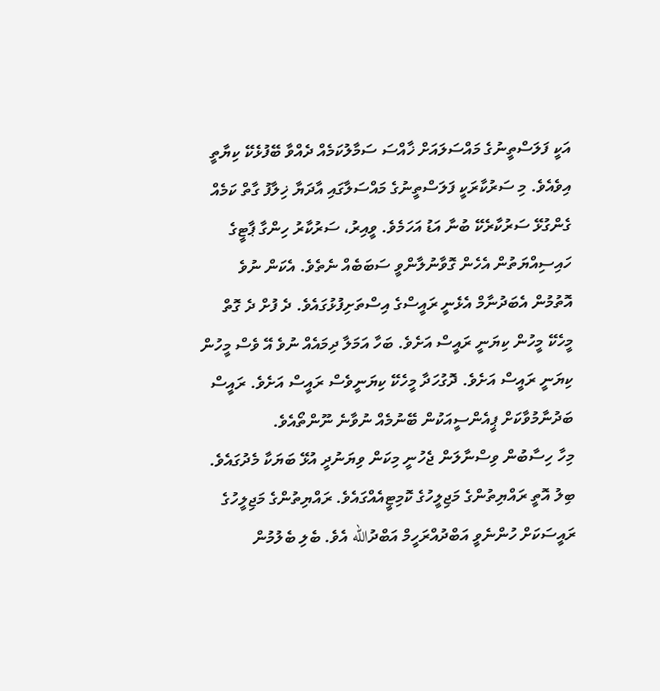އަކީ ފަލަސްތީނުގެ މައްސަލައަށް ޚާއްސަ ސަމާލުކަމެއް ދެއްވާ ބޭފުޅެކޭ ކިޔާތީ އިވެއެވެ. މި ސަރުކާރަކީ ފަލަސްތީނުގެ މައްސަލާގައި އާދަޔާ ޚިލާފު ގާތް ކަމެއް ގެންގުޅޭ ސަރުކާރެކޭ ބުނާ އަޑު އަހަމެވެ. ވީއިރު، ސަރުކާރު ހިންގާ ޕާޓީގެ ހައިސިއްޔަތުން އެހެން ގޮވާނުލާންވީ ސަބަބެއް ނެތެވެ. އެކަން ނުވެ އޮތުމުން އެބަދުނާމް އެޅެނީ ރައީސްގެ އިސްތަށިފުޅުގައެވެ. ދެ ފުށް ދެ ގޮތް މީހެކޭ މީހުން ކިޔަނީ ރައީސް އަށެވެ. ބަހާ އަމަލާ ދިމައެއް ނުވެ އޭ ވެސް މީހުން ކިޔަނީ ރައީސް އަށެވެ. ދޮގުހަދާ މީހެކޭ ކިޔަނީވެސް ރައީސް އަށެވެ. ރައީސް ބަދުނާމުވާކަށް ޕީއެންސީއަކުން ބޭނުމެއް ނުވާނެ ނޫންތޯއެވެ.
މިހާ ހިސާބުން ވިސްނާލަން ޖެހުނީ މިކަން ވިޔަނުދީ އުޅޭ ބަޔަކާ މެދުގައެވެ. ބިލު އޮތީ ރައްޔިތުންގެ މަޖިލީހުގެ ކޮމިޓީއެއްގައެވެ. ރައްޔިތުންގެ މަޖިލީހުގެ ރައީސަކަށް ހުންނެވީ އަބްދުއްރަހީމް އަބްދުالله އެވެ. ބެލި ބެލުމުން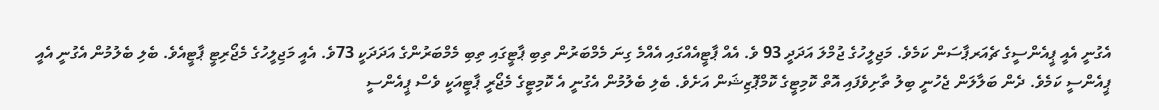އެގުނީ އެއީ ޕީއެންސީގެ ޗެއަރޕާސަން ކަމެވެ. މަޖިލީހުގެ ޖުމްލަ އަދަދީ 93 ވެ. އެއް ޕާޓީއެއްގައި އެއްމެ ގިނަ މެމްބަރުން ތިބި ޕާޓީގައި ތިބި މެމްބަރުންގެ އަދަދަކީ 73ވެ. އެއީ މަޖިލީހުގެ މެޖޯރިޓީ ޕާޓީއެވެ. ބެލި ބެލުމުން އެގުނީ އެއީ ޕީއެންސީ ކަމެވެ. ދެން ބަލާލަން ޖެހުނީ ބިލު ތާށިވެފައި އޮތް ކޮމިޓީގެ ކޮމްޕޮޒިޝަން އަށެވެ. ބެލި ބެލުމުން އެގުނީ އެ ކޮމިޓީގެ މެޖޯރީ ޕާޓީއަކީ ވެސް ޕީއެންސީ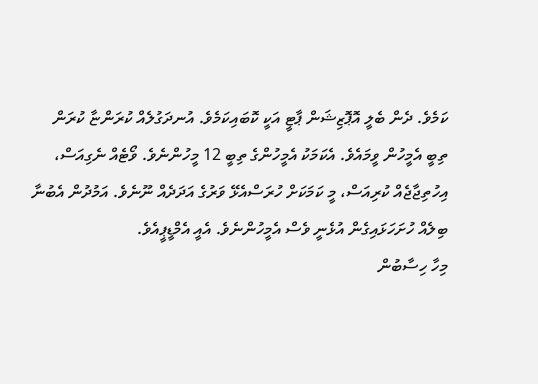ކަމެވެ. ދެން ބެލީ އޮޕޮޒިޝަން ޕާޓީ އަކީ ކޮބައިކަމެވެ. އުނދަގުލެއް ކުރަންޏާ ކުރަން ތިބީ އެމީހުން ވީމައެވެ. އެކަމަކު އެމީހުންގެ ތިބީ 12 މީހުންނެވެ. ވޯޓެއް ނެގިއަސް، އިހުތިޖާޖެއް ކުރިއަސް، މީ ކަމަކަށް ހުރަސްއެޅޭ ވަރުގެ އަދަދެއް ނޫނެވެ. އަމުދުން އެބުނާ ބިލެއް ހުށަހަޅައިގެން އުޅެނީ ވެސް އެމީހުންނެވެ. އެއީ އެމްޑީޕީއެވެ.
މިހާ ހިސާބުން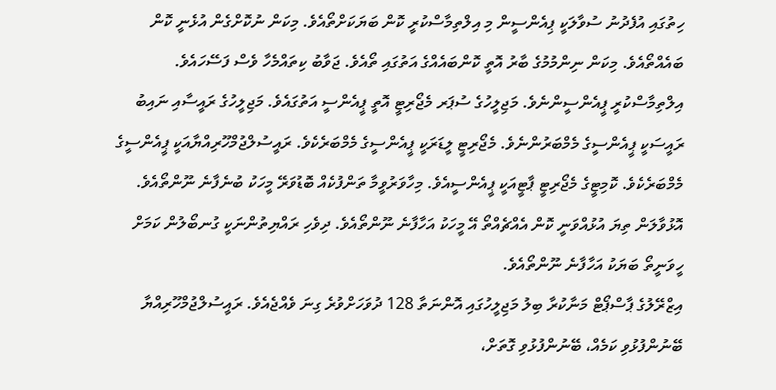ހިތުގައި އުފެދުނު ސުވާލަކީ ޕިއެންސީން މި އިލްތިމާސްކުރީ ކޮން ބަޔަކަށްތޯއެވެ. މިކަން ނުކޮށްގެން އުޅެނީ ކޮން ބައެއްތޯއެވެ. މިކަން ނިންމުމުގެ ބާރު އޮތީ ކޮންބައެއްގެ އަތުގައި ތޯއެވެ. ޖަވާބު ކިތައްމެހާ ވެސް ފަސޭހައެވެ. އިލްތިމާސްކުރީ ޕީއެންސީންނެވެ. މަޖިލީހުގެ ސުޕަރ މެޖޯރިޓީ އޮތީ ޕީއެންސީ އަތުގައެވެ. މަޖިލީހުގެ ރައީސާއި ނައިބު ރައީސަކީ ޕީއެންސީގެ މެމްބަރުންނެވެ. މެޖޯރިޓީ ލީޑަރަކީ ޕީއެންސީގެ މެމްބަރެކެވެ. ރައީސުލްޖުމްހޫރިއްޔާއަކީ ޕީއެންސީގެ މެމްބަރެކެވެ. ކޮމިޓީގެ މެޖޯރިޓީ ޕާޓީއަކީ ޕީއެންސީއެވެ. މިހާވަރުވީމާ ތަންފުކެއް ބޮޑުވަރޭ މީހަކު ބުނެފާނެ ނޫންތޯއެވެ. އޮޅުވާލަން ތިޔަ އުޅުއްވަނީ ކޮން އެއްޗެއްތޯ އޭ މީހަކު އަހާފާނެ ނޫންތޯއެވެ. ދިވެހި ރައްޔިތުންނަކީ ގުނބޯލުން ކަމަށް ހީވަނީތޯ ބަޔަކު އަހާފާނެ ނޫންތޯއެވެ.
އިޒްރޭލުގެ ޕާސްޕޯޓް މަނާކުރާ ބިލު މަޖިލީހުގައި އޮންނަތާ 128 ދުވަހަށްވުރެ ގިނަ ވެއްޖެއެވެ. ރައީސުލްޖުމްހޫރިއްޔާ ބޭނުންފުޅުވި ކަމެއް، ބޭނުންފުޅުވި ގޮތަށް،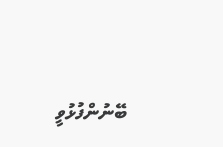ބޭނުންފުޅުވީ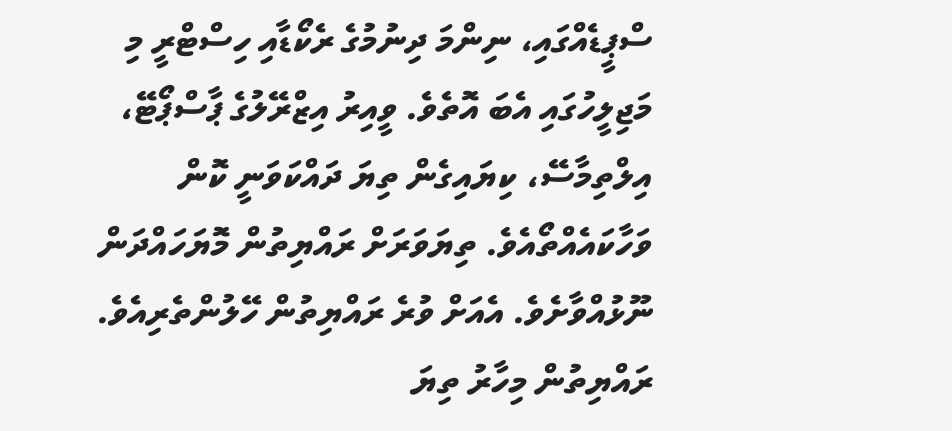ސްޕީޑެއްގައި، ނިންމަ ދިނުމުގެ ރެކޯޑާއި ހިސްޓްރީ މި މަޖިލީހުގައި އެބަ އޮތެވެ. ވީއިރު އިޒްރޭލުގެ ޕާސްޕޯޓޭ، އިލްތިމާސޭ، ކިޔައިގެން ތިޔަ ދައްކަވަނީ ކޮން ވަހާކައެއްތޯއެވެ. ތިޔަވަރަށް ރައްޔިތުން މޮޔަހައްދަން ނޫޅުއްވާށެވެ. އެއަށް ވުރެ ރައްޔިތުން ހޭލުންތެރިއެވެ. ރައްޔިތުން މިހާރު ތިޔަ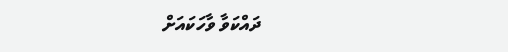ދައްކަވާ ވާހަކައަށް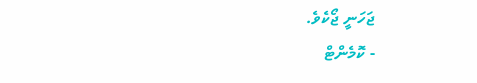ޖަހަނީ ޖޯކެވެ.
- ކޮމެންޓް